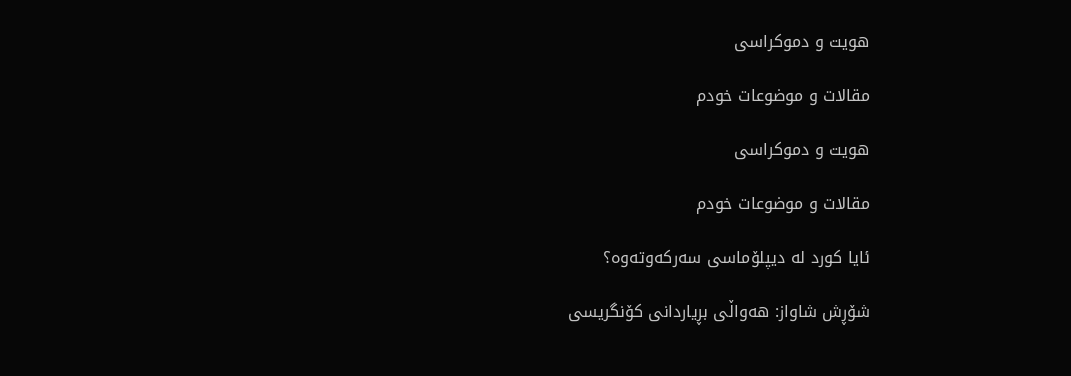هویت و دموکراسی

مقالات و موضوعات خودم

هویت و دموکراسی

مقالات و موضوعات خودم

ئایا کورد له‌ دیپلۆماسی سه‌رکه‌وته‌وه‌؟

شۆڕش شاواز: هه‌واڵی بڕیاردانی کۆنگریسی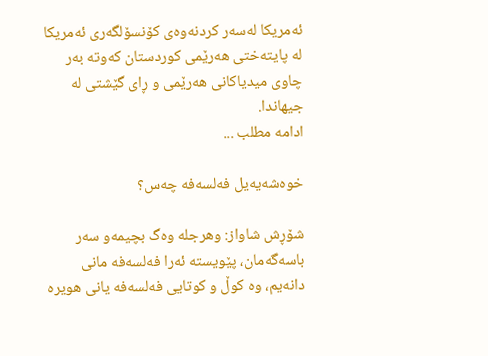ئه‌مریکا له‌سه‌ر کردنه‌وه‌ی کۆنسۆلگه‌ری ئه‌مریکا له‌ پایته‌ختی هه‌رێمی کوردستان که‌وته‌ به‌ر چاوی میدیاکانی هه‌رێمی و ڕای گێشتی له‌ جیهاندا.
ادامه مطلب ...

خوه‌شه‌یه‌یل فه‌لسه‌فه‌ چه‌س؟

شۆڕش شاواز: وهر‌جله‌ وه‌گ بچیمه‌و سه‌ر باسه‌گه‌مان، پێویسته‌ ئه‌را فه‌لسه‌فه‌ مانی دانه‌یم، وه‌ کوڵ و کوتایی فه‌لسه‌فه‌ یانی هویره‌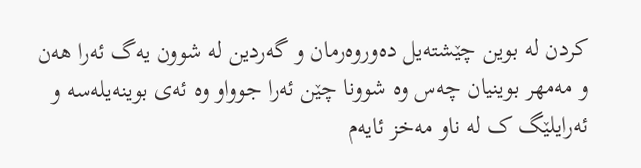کردن له‌ بوین چێشته‌یل ده‌وروه‌رمان و گه‌ردین له‌ شوون یه‌گ ئه‌را هه‌ن و مه‌مهر‌ بوینیان چه‌س وه‌ شوونا‌ چێن ئه‌را جوواو وه‌ ئه‌ی بوینه‌یله‌سه‌ و ئه‌رایلێگ ک له‌ ناو مه‌خز ئایه‌م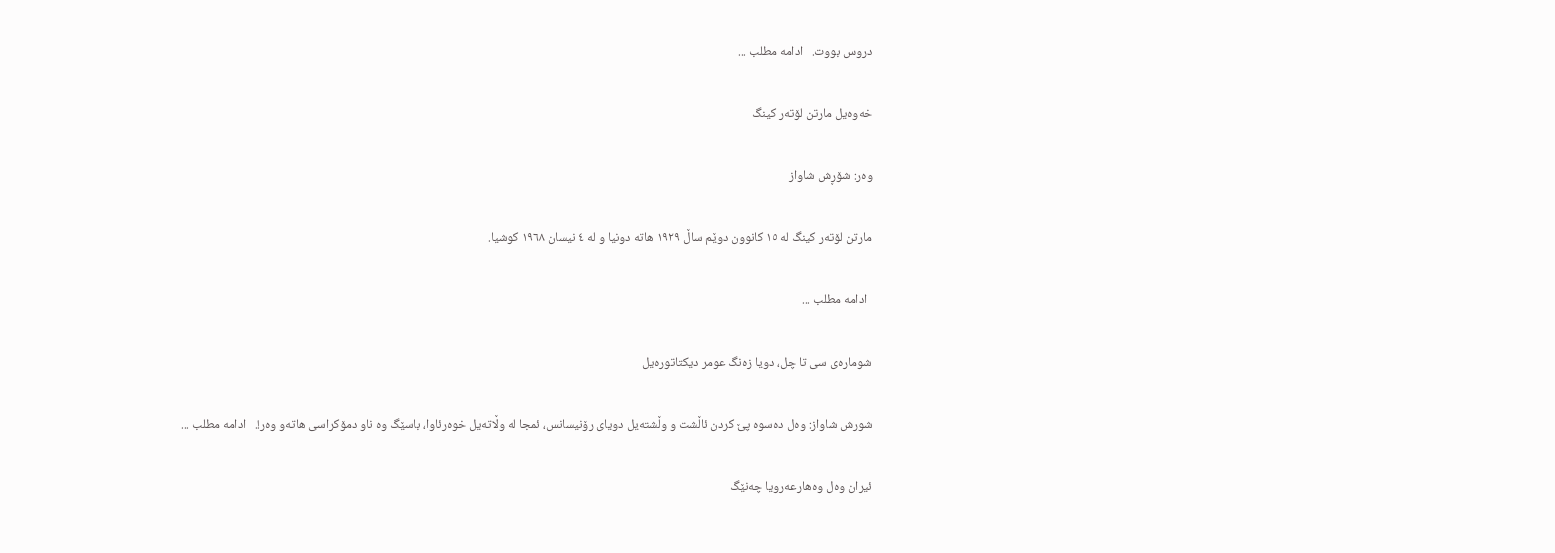دروس بووت.   ادامه مطلب ...

خه‌وه‌یل مارتن لۆته‌ر کینگ

وه‌ر: شۆڕش شاواز

مارتن لۆته‌ر کینگ له‌ ١٥ کانوون دوێم ساڵ ١٩٢٩ هاته‌ دونیا و له‌ ٤ نیسان ١٩٦٨ کوشیا.

  ادامه مطلب ...

شوماره‌ی سی تا چل، دویا زه‌نگ عومر دیکتاتوره‌یل

شورش شاواز: وه‌ل ده‌سوه‌ پێ کردن ئاڵشت و وڵشته‌یل دویای رۆنیسانس، ئمجا له‌ وڵاته‌یل خوه‌رئاوا، باسێگ وه‌ ناو دمۆکراسی هاته‌و وه‌ر!.   ادامه مطلب ...

ئیران وه‌ل وه‌هارعه‌رویا چه‌نێگ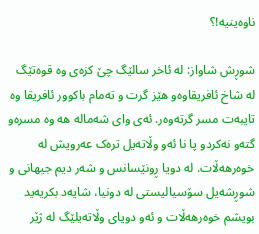ناوه‌ینیه‌!؟

شوڕش شاواز: له‌ ئاخر سالێگ چێ کزه‌ی وه‌ قوه‌تێگ له‌ شاخ ئافریقاوه‌و هێز گرت و ته‌مام باکوور ئافریقا وه‌ تایبه‌ت مسر گرته‌وه‌ر. ئه‌ی وای شه‌ماله‌ هه‌ وه‌ مسره‌و گته‌و نه‌کردو پا نا ئه‌و وڵاته‌یل تره‌ک عه‌رویش له‌ خوه‌رهه‌ڵات. له‌ دویا ڕونێسانس و شه‌ر دیم جیهانی و شوڕشه‌یل سۆسیالیستی له‌ دونیا، شایه‌د بکریه‌ید بویشم خوه‌رهه‌ڵات و ئه‌و دویای وڵاته‌یلێگ له‌ ژێر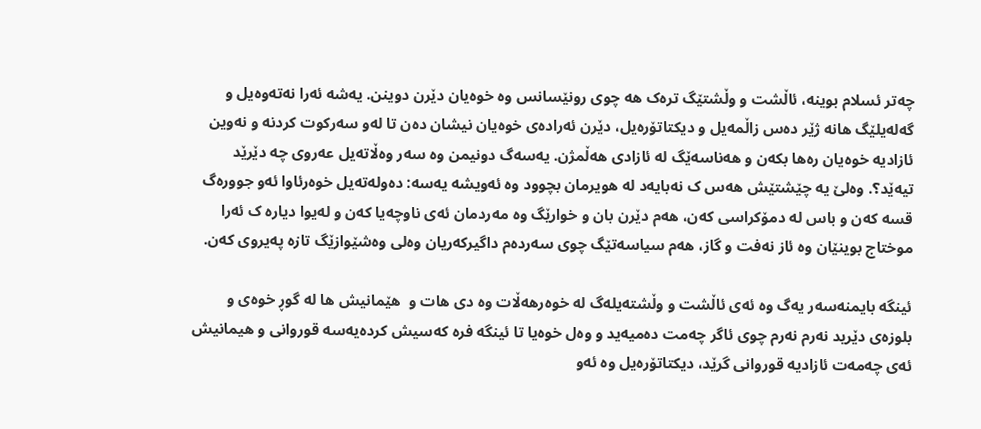چه‌تر ئسلام بوینه، ئاڵشت و وڵشتێگ تره‌ک هه‌ چوی رونێسانس وه‌ خوه‌یان دێرن دوینن. یه‌شه‌ ئه‌را نه‌ته‌وه‌یل و گه‌له‌یلێگ هانه‌ ژێر ده‌س زاڵمه‌یل و دیکتاتۆره‌یل، دێرن ئه‌راده‌ی خوه‌یان نیشان ده‌ن تا له‌و سه‌رکوت کردنه‌ و نه‌وین ئازادیه‌ خوه‌یان ره‌ها بکه‌ن و هه‌ناسه‌ێگ له‌ ئازادی هه‌ڵمژن. یه‌سه‌گ دونیمن وه‌ سه‌ر وه‌ڵاته‌یل عه‌روی چه‌ دێرێد تیه‌ێد؟. وه‌لێ یه‌ چێشتێش هه‌س ک نه‌بایه‌د له‌ هویرمان بچوود وه‌ ئه‌ویشه‌ یه‌سه: ده‌وله‌ته‌یل خوه‌رئاوا ئه‌و جووره‌گ قسه‌ که‌ن و باس له‌ دمۆکراسی که‌ن، هه‌م دێرن بان و خوارێگ وه‌ مه‌ردمان ئه‌ی ناوچه‌یا که‌ن و له‌یوا دیاره‌ ک ئه‌را موختاج بوینێان وه‌ ئاز نه‌فت و گاز، هه‌م سیاسه‌تێگ چوی سه‌رده‌م داگیرکه‌ریان وه‌لی وه‌شێوازێگ تازه په‌یروی که‌ن.

ئینگه بایمنه‌سه‌ر یه‌گ وه‌ ئه‌ی ئاڵشت و وڵشته‌یله‌گ له‌ خوه‌رهه‌ڵات وه‌ دی هات و  هێمانیش ها له‌ گوڕ خوه‌ی و بلوزه‌ی دێرید نه‌رم نه‌رم چوی ئاگر چه‌مت ده‌میه‌ید و وه‌ل خوه‌یا تا ئینگه فره‌ که‌سیش کرده‌یه‌سه‌ قوروانی و هیمانیش ئه‌ی چه‌مه‌ت ئازادیه‌ قوروانی گرێد، دیکتاتۆره‌یل وه‌ ئه‌و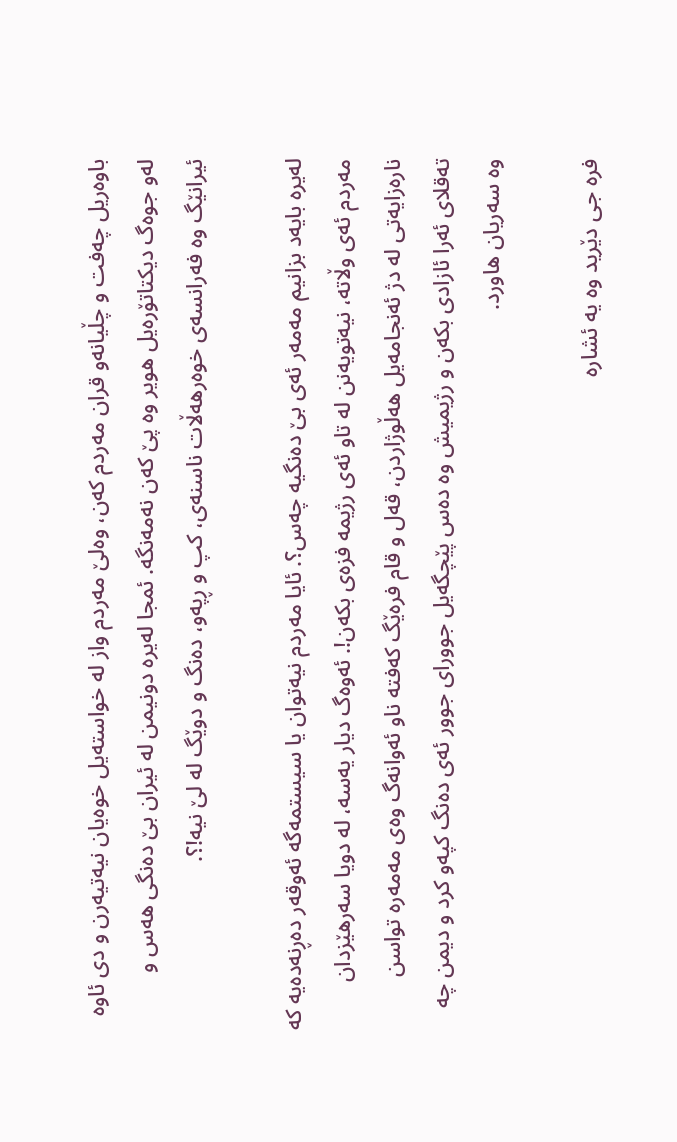باوه‌ریل چه‌فت و چڵیانه‌و قران مه‌ردم که‌ن، وه‌لێ مه‌ردم واز له‌ خواسته‌یل خوه‌یان نیه‌تیه‌رن و دی ئاوه‌ له‌و جوه‌گ دیکتاتۆره‌یل هویر وه‌ پێ که‌ن نه‌مه‌نگه‌. ئمجا له‌یره‌ دونیمن له‌ ئیران بێ ده‌نگی هه‌س و ئیرانێگ وه‌ فه‌رانسه‌ی خوه‌رهه‌ڵات ناسنه‌ی، کپ و ڕپه‌و، ده‌نگ و دوێگ له‌ لێ نیه‌!؟.

له‌یره بایه‌د بزانیم مه‌مه‌ر ئه‌ی بێ ده‌نگیه‌ چه‌س؟. ئایا مه‌ردم نیه‌توان یا سیستمه‌گه‌ ئه‌وقه‌ر ده‌ڕنه‌ده‌یه‌ که مه‌ردم ئه‌ی وڵاته‌، نیه‌تویه‌نن له‌ تاو ئه‌ی رژیمه‌ فزه‌ی بکه‌ن!. ئه‌وه‌گ دیار یه‌سه‌، له‌ دویا سه‌رهێزدان ناره‌زایه‌تی له‌ دژ ئه‌نجامه‌یل هه‌ڵوژاردن، قه‌ل و قام فره‌ێگ که‌فته‌ ناو ئه‌وانه‌گ وه‌ی مه‌مه‌ره‌ تواسن ته‌قلای ئه‌را ئازادی بکه‌ن و رژیمیش وه‌ ده‌س پێچگه‌یل جوورای جوور ئه‌ی ده‌نگ کپه‌و کرد و دیمن چه‌ وه‌ سه‌ریان هاورد.

فره‌ جی دێرید وه‌ یه‌ ئشاره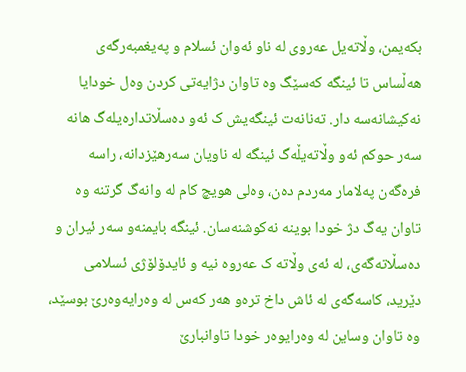بکه‌یمن، وڵاته‌یل عه‌روی له‌ ناو ئه‌وان ئسلام و په‌یغمبه‌رگه‌ی هه‌ڵساس تا ئینگه‌ که‌سێگ وه‌ تاوان دژایه‌تی کردن وه‌ل خودایا نه‌کیشانه‌سه‌ دار. ته‌نانه‌ت ئینگه‌یش ک ئه‌و ده‌سڵاتداره‌یله‌گ هانه‌ سه‌ر حوکم ئه‌و وڵاته‌یڵه‌گ ئینگه له‌ ناویان سه‌رهێزدانه، راسه‌ فره‌گه‌ن په‌لامار مه‌ردم ده‌ن، وه‌لی هویچ کام له‌ وانه‌گ گرتنه‌ وه‌ تاوان یه‌گ دژ خودا بوینه‌ نه‌کوشنه‌سان. ئینگه‌ بایمنه‌و سه‌ر ئیران و ده‌سڵاته‌گه‌ی، له‌ ئه‌ی وڵاته‌ ک عه‌روه‌ نیه‌ و ئایدۆلۆژی ئسلامی دێرید، کاسه‌گه‌ی له‌ ئاش داخ تره‌و هه‌ر که‌س له‌ وه‌رایه‌وه‌رێ بوسێد، وه‌ تاوان وساین له‌ وه‌رایوه‌ر خودا تاوانبارێ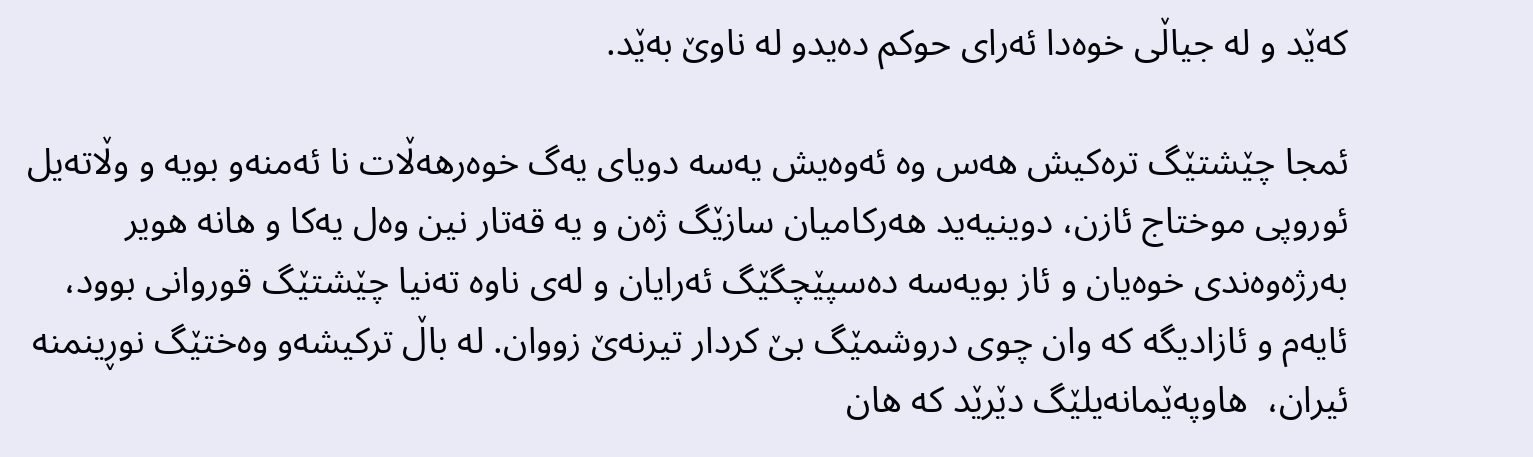که‌ێد و له‌ جیاڵی خوه‌دا ئه‌رای حوکم ده‌یدو له‌ ناوێ به‌ێد.

ئمجا چێشتێگ تره‌کیش هه‌س وه‌ ئه‌وه‌یش یه‌سه‌ دویای یه‌گ خوه‌رهه‌ڵات نا ئه‌منه‌و بویه‌ و وڵاته‌یل ئوروپی موختاج ئازن، دوینیه‌ید هه‌رکامیان سازێگ ژه‌ن و یه‌ قه‌تار نین وه‌ل یه‌کا و هانه‌ هویر به‌رژه‌وه‌ندی خوه‌یان و ئاز بویه‌سه‌ ده‌سپێچگێگ ئه‌رایان و له‌ی ناوه‌ ته‌نیا چێشتێگ قوروانی بوود، ئایه‌م و ئازادیگه‌ که وان چوی دروشمێگ بێ کردار تیرنه‌ێ ‌زووان. له باڵ ترکیشه‌و وه‌ختێگ نوڕینمنه‌ ئیران،  هاوپه‌ێمانه‌یلێگ دێرێد که هان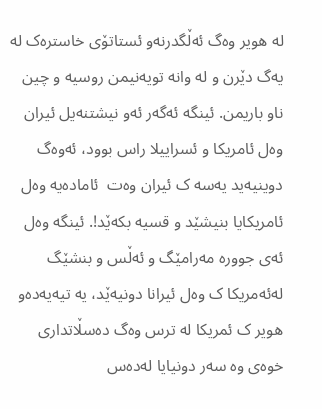له‌ هویر وه‌گ ئه‌ڵگدرنه‌و ئستاتۆی خاستره‌ک له‌ یه‌گ دێرن و له وانه‌ تویه‌نیمن روسیه و چین ناو باریمن. ئینگه ئه‌گه‌ر ئه‌و نیشتنه‌یل ئیران وه‌ل ئامریکا و ئسراییلا راس بوود، ئه‌وه‌گ دوینیه‌ید یه‌سه‌ ک ئیران وه‌ت  ئاماده‌یه‌ وه‌ل ئامریکایا بنیشێد و قسیه‌ بکه‌ێد!. ئینگه‌ وه‌ل ئه‌ی جووره‌ مه‌رامێگ و ئه‌ڵس و بنشێگ له‌ئه‌مریکا ک وه‌ل ئیرانا دونیه‌ێد، یه‌ تیه‌یه‌ده‌و هویر ک ئمریکا له‌ ترس وه‌گ ده‌سڵاتداری خوه‌ی وه‌ سه‌ر دونیایا له‌ده‌س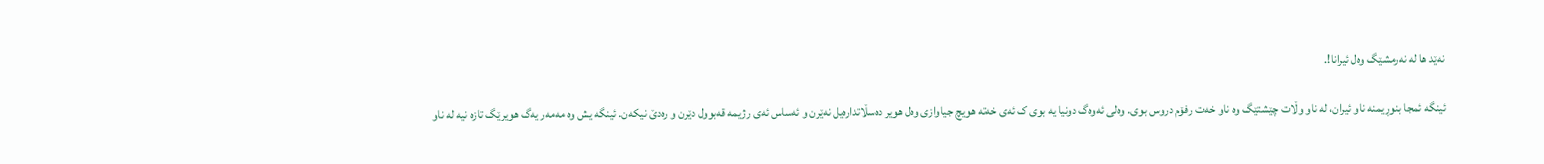نه‌ێد ها له‌ نه‌رمشێگ وه‌ل ئیرانا!.

ئینگه ئمجا بنوڕیمنه‌ ناو ئیران، له‌ ناو وڵات چێشتێگ وه‌ ناو خه‌ت رفۆم دروس بوی. وه‌لی ئه‌وه‌گ دونیا یه‌ بوی ک ئه‌ی خه‌ته‌ هویچ جیاوازی وه‌ل هویر ده‌سڵاتداره‌یل نه‌ێرن و ئه‌ساس ئه‌ی رژیمه‌ قه‌بوول دێرن و ره‌دێ نیکه‌ن. ئینگه‌ یش وه‌ مه‌مه‌ر یه‌گ هویرێگ تازه‌ نیه‌ له‌ ناو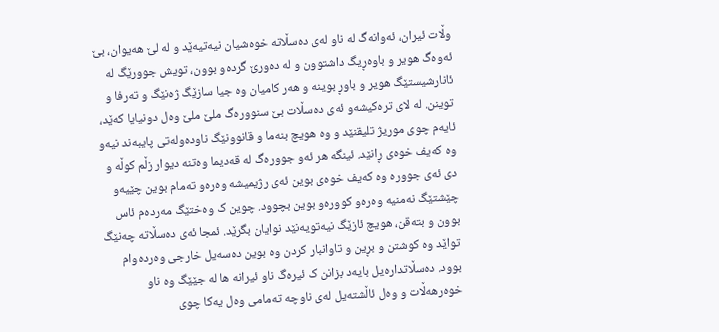وڵات ئیران، ئه‌وانه‌گ له‌ ناو له‌ی ده‌سڵاته‌ خوه‌شیان نیه‌تیه‌ێد و له‌ لێ هه‌یوان، بێ  ئه‌وه‌گ هویر و باوه‌ڕیگ داشتوون و له‌ ده‌ورێ گرده‌و بوون، تویش جوورێگ له‌ ئانارشیستێگ هویر و باوڕ بوینه‌ و هه‌ر کامیان وه‌ جیا سازێگ ژه‌نێگ و ته‌رفا و توینن. له‌ لای تره‌کیشه‌و ئه‌ی ده‌سڵات بێ سنووره‌گ ملێ ملێ وه‌ل دونیایا که‌ێد، ئایه‌م چوی موریژ تلیقنێد و وه‌ هویچ بنه‌ما و قانوونێگ ناوده‌وله‌تی پایبه‌ند نیه‌و وه‌ که‌یف خوه‌ی ڕانێد. ئینگه هر ئه‌و جووره‌گ له‌ قه‌دیما وه‌تنه‌ دیوار زڵم کوڵه‌ و دی ئه‌ی جووره‌ وه‌ که‌یف خوه‌ی بوین ئه‌ی رژیمیشه‌ وه‌ره‌و ته‌مام بوین چێیه‌و چێشتێگ نه‌منیه‌ وه‌ره‌و کووره‌و بوین بچوود. چوین ک وه‌ختێگ مه‌رده‌م ئاس بوون و بته‌قن، هویچ ئازێگ نیه‌تویه‌نێد نوایان بگرێد. ئمجا ئه‌ی ده‌سڵاته‌ چه‌نێگ تواێد وه‌ کوشتن و بڕین و تاوانبار کردن وه‌ بوین ده‌سه‌یل خارجی وه‌رده‌وام بوود. ده‌سڵاتداره‌یل بایه‌د بزانن ک ئیره‌گ ناو ئیرانه‌ ها له‌ جێێگ وه‌ ناو خوه‌رهه‌ڵات و وه‌ل ئاڵشته‌یل له‌ی ناوچه‌ ته‌مامی وه‌ل یه‌کا چوی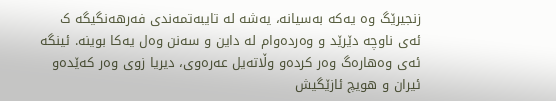زنجیرێگ وه‌ یه‌که‌ به‌سیانه، یه‌شه‌ له‌ تایبه‌تمه‌ندی فه‌رهه‌نگیگه‌ ک ئه‌ی ناوچه‌ دێرێد و وه‌رده‌وام له‌ داین و سه‌نن وه‌ل یه‌کا بوینه. ئینگه ئه‌ی وه‌هاره‌گ وه‌ر کرده‌و وڵاته‌یل عه‌ره‌وی، دیریا زوی وه‌ر که‌ێده‌و ئیران و هویچ ئازێگیش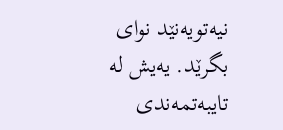نیه‌تویه‌نێد نوای بگرێد. یه‌یش له‌ تایبه‌تمه‌ندی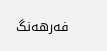فه‌رهه‌نگ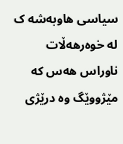سیاسی هاوبه‌شه‌ ک له‌ خوه‌رهه‌ڵات ناوراس هه‌س که مێژووێگ وه‌ درێژی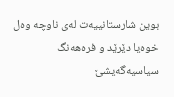بوین شارستانییه‌ت له‌ی ناوچه‌ وه‌ل خوه‌یا دێرێد و فره‌هه‌نگ سیاسیه‌گه‌یشێ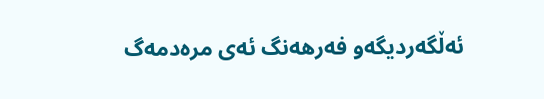ئه‌ڵگه‌ردیگه‌و فه‌رهه‌نگ ئه‌ی مره‌دمه‌گ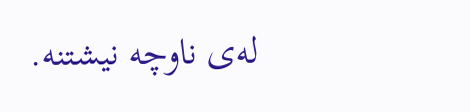له‌ی ناوچه‌ نیشتنه‌.